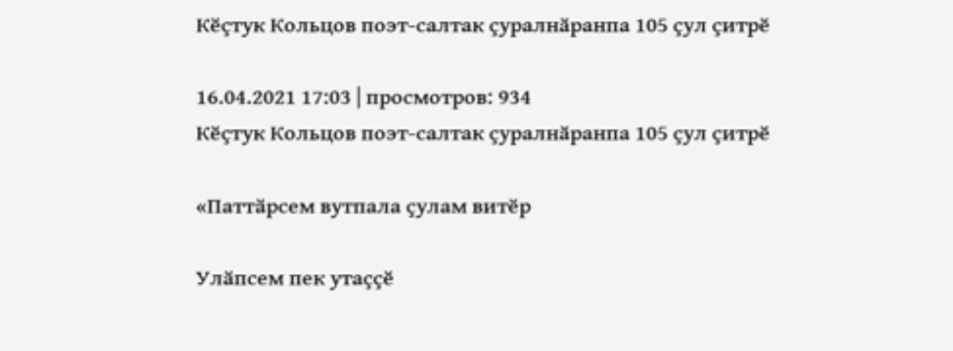Кӗҫтук Кольцов поэт-салтак ҫуралнӑранпа 105 ҫул ҫитрӗ

16.04.2021 17:03 | просмотров: 934
Кӗҫтук Кольцов поэт-салтак ҫуралнӑранпа 105 ҫул ҫитрӗ

«Паттӑрсем вутпала ҫулам витӗр

Улӑпсем пек утаҫҫӗ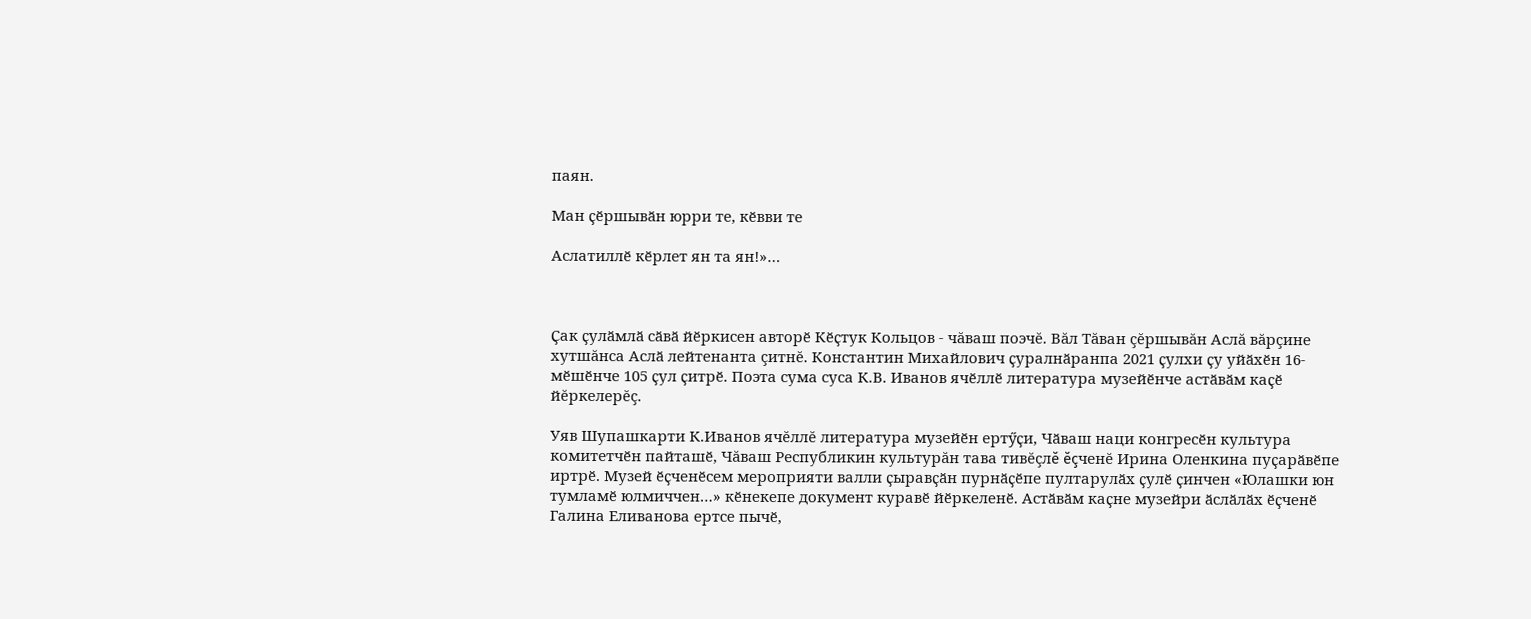паян.

Ман ҫӗршывӑн юрри те, кӗвви те

Аслатиллӗ кӗрлет ян та ян!»…



Ҫак ҫулӑмлӑ сӑвӑ йӗркисен авторӗ Кӗҫтук Кольцов - чăваш поэчĕ. Вăл Тăван çĕршывăн Аслă вăрçине хутшăнса Аслӑ лейтенанта çитнĕ. Константин Михайлович ҫуралнӑранпа 2021 ҫулхи ҫу уйӑхӗн 16-мӗшӗнче 105 ҫул ҫитрӗ. Поэта сума суса К.В. Иванов ячӗллӗ литература музейӗнче астӑвӑм каҫӗ йĕркелерĕç.

Уяв Шупашкарти К.Иванов ячĕллĕ литература музейӗн ертӳҫи, Чӑваш наци конгресӗн культура комитетчӗн пайташӗ, Чăваш Республикин культурăн тава тивĕçлĕ ĕçченĕ Ирина Оленкина пуҫарӑвӗпе иртрӗ. Музей ӗҫченӗсем мероприяти валли ҫыравҫӑн пурнӑҫӗпе пултарулӑх ҫулӗ ҫинчен «Юлашки юн тумламӗ юлмиччен…» кӗнекепе документ куравӗ йӗркеленӗ. Астӑвӑм каҫне музейри ӑслӑлӑх ӗҫченӗ Галина Еливанова ертсе пычӗ,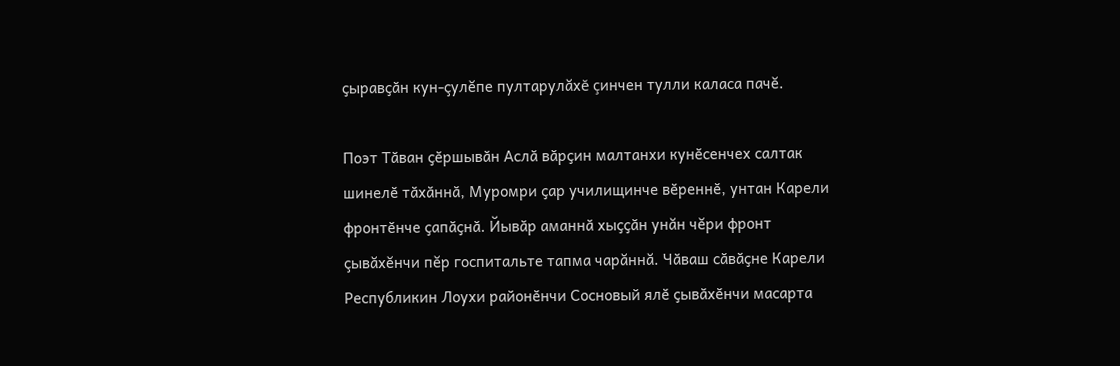ҫыравҫӑн кун-çулĕпе пултарулăхĕ çинчен тулли каласа пачĕ.

Поэт Тӑван ҫӗршывӑн Аслӑ вӑрҫин малтанхи кунӗсенчех салтак шинелӗ тӑхӑннӑ, Муромри ҫар училищинче вӗреннӗ, унтан Карели фронтӗнче ҫапӑҫнӑ. Йывӑр аманнӑ хыҫҫӑн унăн чĕри фронт çывăхĕнчи пĕр госпитальте тапма чарăннă. Чӑваш сӑвӑҫне Карели Республикин Лоухи районӗнчи Сосновый ялӗ ҫывӑхӗнчи масарта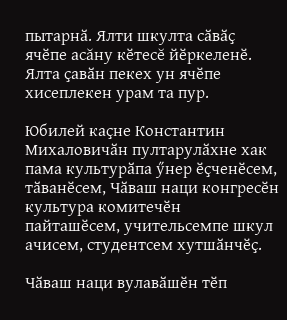пытарнӑ. Ялти шкулта сӑвӑҫ ячӗпе асăну кӗтесĕ йӗркеленӗ. Ялта ҫавӑн пекех ун ячӗпе хисеплекен урам та пур.

Юбилей каҫне Константин Михаловичӑн пултарулӑхне хак пама культурӑпа ӳнер ӗҫченӗсем, тӑванӗсем, Чӑваш наци конгресӗн культура комитечӗн пайташӗсем, учительсемпе шкул ачисем, студентсем хутшӑнчӗҫ.

Чӑваш наци вулавӑшӗн тӗп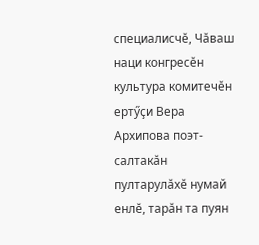специалисчӗ, Чӑваш наци конгресӗн культура комитечӗн ертӳҫи Вера Архипова поэт-салтакӑн пултарулӑхӗ нумай енлӗ, тарӑн та пуян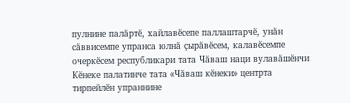пулнине палӑртӗ, хайлавӗсепе паллаштарчӗ, унӑн сӑввисемпе упранса юлнӑ ҫырӑвӗсем, калавӗсемпе очеркӗсем республикари тата Чӑваш наци вулавӑшӗнчи Кӗнеке палатинче тата «Чӑваш кӗнеки» центрта тирпейлӗн упраннине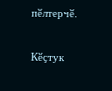пӗлтерчӗ.

Кӗҫтук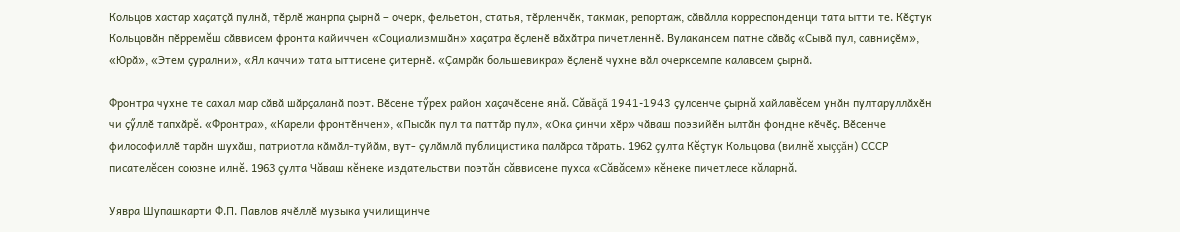Кольцов хастар хаҫатҫӑ пулнӑ, тӗрлӗ жанрпа ҫырнӑ – очерк, фельетон, статья, тӗрленчӗк, такмак, репортаж, сӑвӑлла корреспонденци тата ытти те. Кӗҫтук Кольцовӑн пӗрремĕш сӑввисем фронта кайиччен «Социализмшӑн» хаҫатра ӗҫленӗ вӑхӑтра пичетленнӗ. Вулакансем патне сӑвӑҫ «Сывӑ пул, савниҫӗм», «Юрӑ», «Этем ҫурални», «Ял каччи» тата ыттисене ҫитернӗ. «Ҫамрӑк большевикра» ӗҫленӗ чухне вӑл очерксемпе калавсем ҫырнӑ.

Фронтра чухне те сахал мар сӑвӑ шӑрҫаланӑ поэт. Вӗсене тӳрех район хаҫачӗсене янă. Сăвăçă 1941-1943 ҫулсенче ҫырнă хайлавĕсем унӑн пултаруллӑхӗн чи ҫӳллӗ тапхӑрĕ. «Фронтра», «Карели фронтӗнчен», «Пысӑк пул та паттӑр пул», «Ока ҫинчи хӗр» чӑваш поэзийӗн ылтӑн фондне кӗчӗҫ. Вӗсенче философиллӗ тарӑн шухӑш, патриотла кӑмӑл-туйӑм, вут- ҫулӑмлӑ публицистика палӑрса тӑрать. 1962 çулта Кĕçтук Кольцова (вилнĕ хыççăн) СССР писателĕсен союзне илнĕ. 1963 çулта Чăваш кĕнеке издательстви поэтăн сăввисене пухса «Сăвăсем» кĕнеке пичетлесе кăларнă.

Уявра Шупашкарти Ф.П. Павлов ячӗллӗ музыка училищинче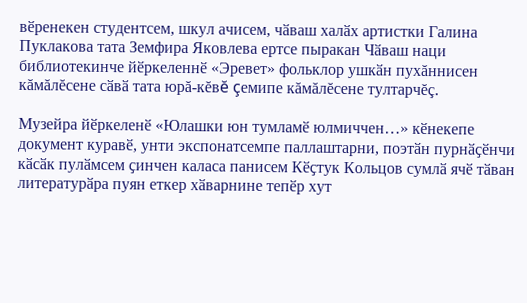вӗренекен студентсем, шкул ачисем, чӑваш халӑх артистки Галина Пуклакова тата Земфира Яковлева ертсе пыракан Чӑваш наци библиотекинче йӗркеленнӗ «Эревет» фольклор ушкӑн пухăннисен кăмăлĕсене сӑвӑ тата юрă-кĕвĕ çемипе кăмăлĕсене тултарчĕç.

Музейра йӗркеленӗ «Юлашки юн тумламӗ юлмиччен…» кӗнекепе документ куравӗ, унти экспонатсемпе паллаштарни, поэтӑн пурнӑҫӗнчи кӑсӑк пулӑмсем ҫинчен каласа панисем Кӗҫтук Кольцов сумлӑ ячӗ тӑван литературӑра пуян еткер хӑварнине тепӗр хут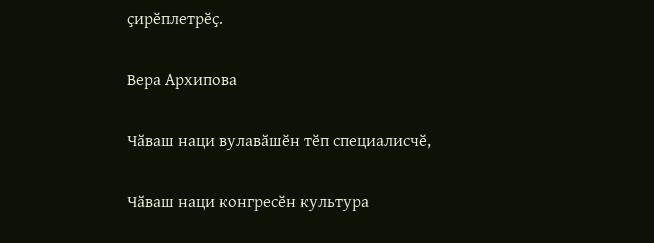ҫирӗплетрӗҫ.

Вера Архипова

Чӑваш наци вулавӑшӗн тӗп специалисчӗ,

Чӑваш наци конгресӗн культура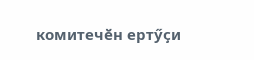комитечӗн ертӳҫи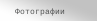Фотографии